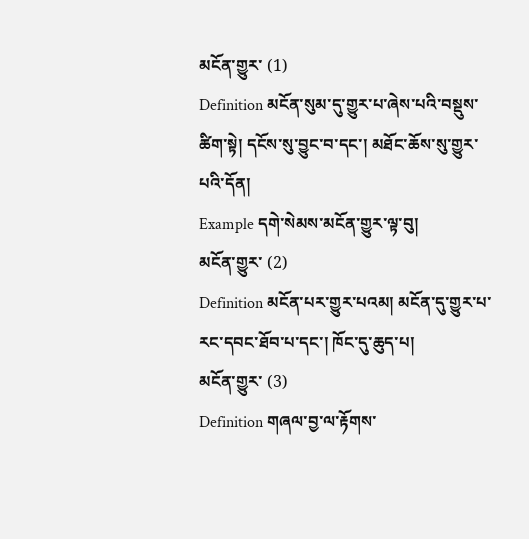མངོན་གྱུར་ (1)
Definition མངོན་སུམ་དུ་གྱུར་པ་ཞེས་པའི་བསྡུས་ཚིག་སྟེ། དངོས་སུ་བྱུང་བ་དང་། མཐོང་ཆོས་སུ་གྱུར་པའི་དོན།
Example དགེ་སེམས་མངོན་གྱུར་ལྟ་བུ།
མངོན་གྱུར་ (2)
Definition མངོན་པར་གྱུར་པའམ། མངོན་དུ་གྱུར་པ་རང་དབང་ཐོབ་པ་དང་། ཁོང་དུ་ཆུད་པ།
མངོན་གྱུར་ (3)
Definition གཞལ་བྱ་ལ་རྟོགས་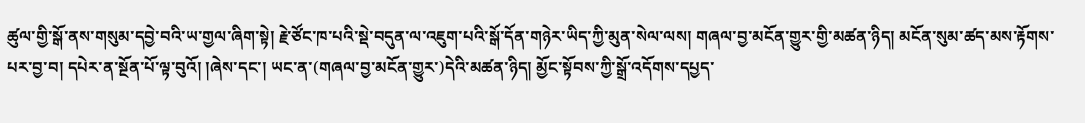ཚུལ་གྱི་སྒོ་ནས་གསུམ་དབྱེ་བའི་ཡ་གྱལ་ཞིག་སྟེ། རྗེ་ཙོང་ཁ་པའི་སྡེ་བདུན་ལ་འཇུག་པའི་སྒོ་དོན་གཉེར་ཡིད་ཀྱི་མུན་སེལ་ལས། གཞལ་བྱ་མངོན་གྱུར་གྱི་མཚན་ཉིད། མངོན་སུམ་ཚད་མས་རྟོགས་པར་བྱ་བ། དཔེར་ན་སྔོན་པོ་ལྟ་བུའོ། །ཞེས་དང་། ཡང་ན་(གཞལ་བྱ་མངོན་གྱུར་)དེའི་མཚན་ཉིད། མྱོང་སྟོབས་ཀྱི་སྒྲོ་འདོགས་དཔྱད་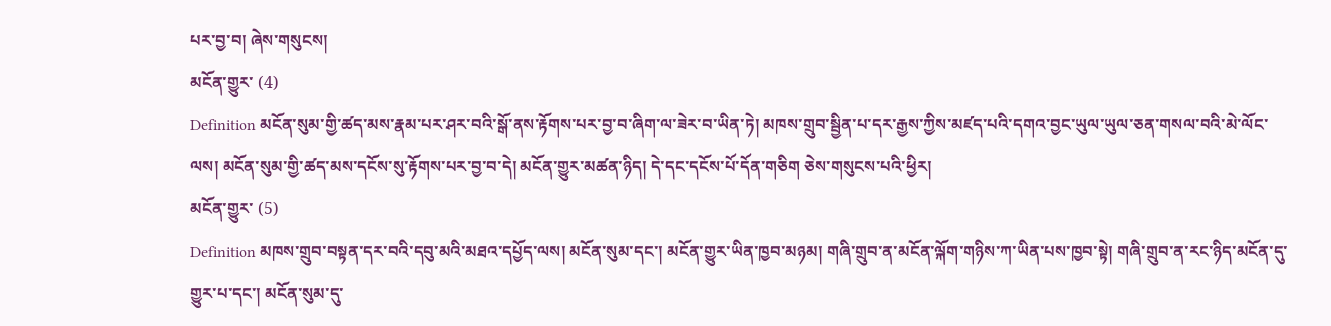པར་བྱ་བ། ཞེས་གསུངས།
མངོན་གྱུར་ (4)
Definition མངོན་སུམ་གྱི་ཚད་མས་རྣམ་པར་ཤར་བའི་སྒོ་ནས་རྟོགས་པར་བྱ་བ་ཞིག་ལ་ཟེར་བ་ཡིན་ཏེ། མཁས་གྲུབ་སྦྱིན་པ་དར་རྒྱས་ཀྱིས་མཛད་པའི་དགའ་བྱང་ཡུལ་ཡུལ་ཅན་གསལ་བའི་མེ་ལོང་ལས། མངོན་སུམ་གྱི་ཚད་མས་དངོས་སུ་རྟོགས་པར་བྱ་བ་དེ། མངོན་གྱུར་མཚན་ཉིད། དེ་དང་དངོས་པོ་དོན་གཅིག ཅེས་གསུངས་པའི་ཕྱིར།
མངོན་གྱུར་ (5)
Definition མཁས་གྲུབ་བསྟན་དར་བའི་དབུ་མའི་མཐའ་དཔྱོད་ལས། མངོན་སུམ་དང་། མངོན་གྱུར་ཡིན་ཁྱབ་མཉམ། གཞི་གྲུབ་ན་མངོན་ལྐོག་གཉིས་ཀ་ཡིན་པས་ཁྱབ་སྟེ། གཞི་གྲུབ་ན་རང་ཉིད་མངོན་དུ་གྱུར་པ་དང་། མངོན་སུམ་དུ་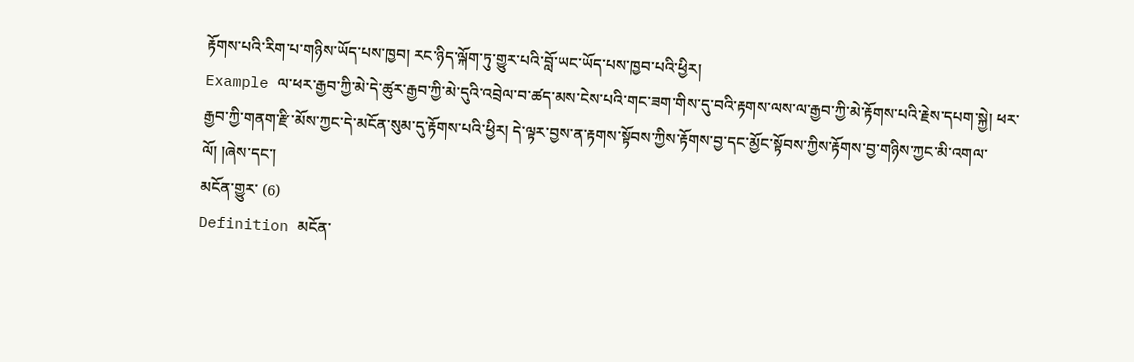རྟོགས་པའི་རིག་པ་གཉིས་ཡོད་པས་ཁྱབ། རང་ཉིད་ལྐོག་ཏུ་གྱུར་པའི་བློ་ཡང་ཡོད་པས་ཁྱབ་པའི་ཕྱིར།
Example ལ་ཕར་རྒྱབ་ཀྱི་མེ་དེ་ཚུར་རྒྱབ་ཀྱི་མེ་དུའི་འབྲེལ་བ་ཚད་མས་ངེས་པའི་གང་ཟག་གིས་དུ་བའི་རྟགས་ལས་ལ་རྒྱབ་ཀྱི་མེ་རྟོགས་པའི་རྗེས་དཔག་སྐྱེ། ཕར་རྒྱབ་ཀྱི་གནག་རྫི་མོས་ཀྱང་དེ་མངོན་སུམ་དུ་རྟོགས་པའི་ཕྱིར། དེ་ལྟར་བྱས་ན་རྟགས་སྟོབས་ཀྱིས་རྟོགས་བྱ་དང་མྱོང་སྟོབས་ཀྱིས་རྟོགས་བྱ་གཉིས་ཀྱང་མི་འགལ་ལོ། །ཞེས་དང་།
མངོན་གྱུར་ (6)
Definition མངོན་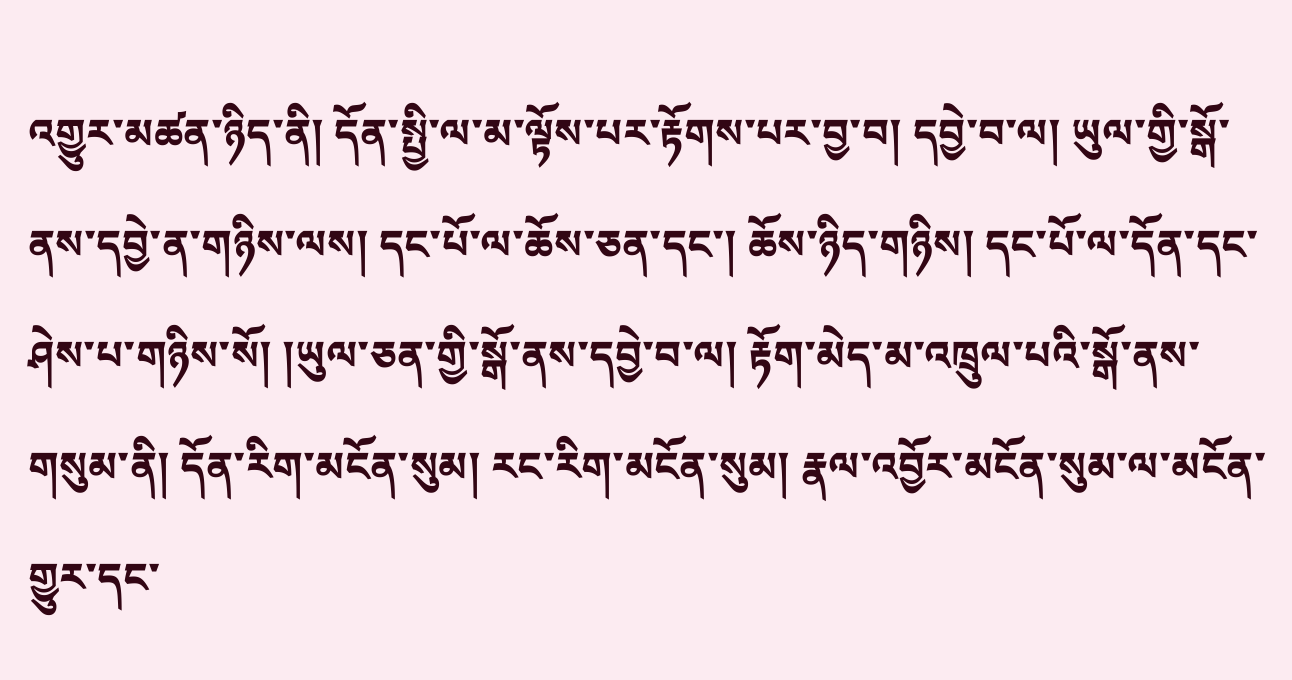འགྱུར་མཚན་ཉིད་ནི། དོན་སྤྱི་ལ་མ་ལྟོས་པར་རྟོགས་པར་བྱ་བ། དབྱེ་བ་ལ། ཡུལ་གྱི་སྒོ་ནས་དབྱེ་ན་གཉིས་ལས། དང་པོ་ལ་ཆོས་ཅན་དང་། ཆོས་ཉིད་གཉིས། དང་པོ་ལ་དོན་དང་ཤེས་པ་གཉིས་སོ། །ཡུལ་ཅན་གྱི་སྒོ་ནས་དབྱེ་བ་ལ། རྟོག་མེད་མ་འཁྲུལ་པའི་སྒོ་ནས་གསུམ་ནི། དོན་རིག་མངོན་སུམ། རང་རིག་མངོན་སུམ། རྣལ་འབྱོར་མངོན་སུམ་ལ་མངོན་གྱུར་དང་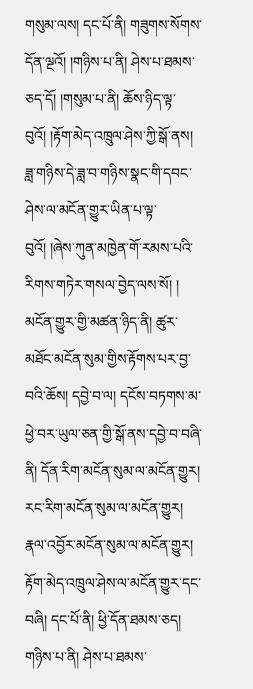གསུམ་ལས། དང་པོ་ནི། གཟུགས་སོགས་དོན་ལྔའོ། །གཉིས་པ་ནི། ཤེས་པ་ཐམས་ཅད་དོ། །གསུམ་པ་ནི། ཆོས་ཉིད་ལྟ་བུའོ། །རྟོག་མེད་འཁྲུལ་ཤེས་ཀྱི་སྒོ་ནས། ཟླ་གཉིས་དེ་ཟླ་བ་གཉིས་སྣང་གི་དབང་ཤེས་ལ་མངོན་གྱུར་ཡིན་པ་ལྟ་བུའོ། །ཞེས་ཀུན་མཁྱེན་གོ་རམས་པའི་རིགས་གཏེར་གསལ་བྱེད་ལས་སོ། ། མངོན་གྱུར་གྱི་མཚན་ཉིད་ནི། ཚུར་མཐོང་མངོན་སུམ་གྱིས་རྟོགས་པར་བྱ་བའི་ཆོས། དབྱེ་བ་ལ། དངོས་བཏགས་མ་ཕྱེ་བར་ཡུལ་ཅན་གྱི་སྒོ་ནས་དབྱེ་བ་བཞི་ནི། དོན་རིག་མངོན་སུམ་ལ་མངོན་གྱུར། རང་རིག་མངོན་སུམ་ལ་མངོན་གྱུར། རྣལ་འབྱོར་མངོན་སུམ་ལ་མངོན་གྱུར། རྟོག་མེད་འཁྲུལ་ཤེས་ལ་མངོན་གྱུར་དང་བཞི། དང་པོ་ནི། ཕྱི་དོན་ཐམས་ཅད། གཉིས་པ་ནི། ཤེས་པ་ཐམས་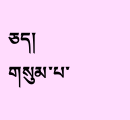ཅད། གསུམ་པ་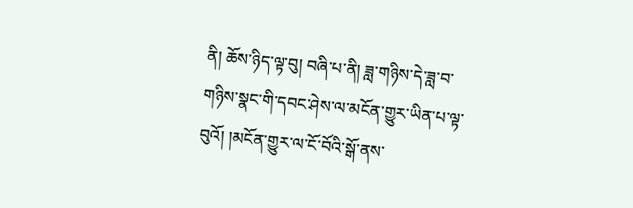ནི། ཆོས་ཉིད་ལྟ་བུ། བཞི་པ་ནི། ཟླ་གཉིས་དེ་ཟླ་བ་གཉིས་སྣང་གི་དབང་ཤེས་ལ་མངོན་གྱུར་ཡིན་པ་ལྟ་བུའོ། །མངོན་གྱུར་ལ་ངོ་བོའི་སྒོ་ནས་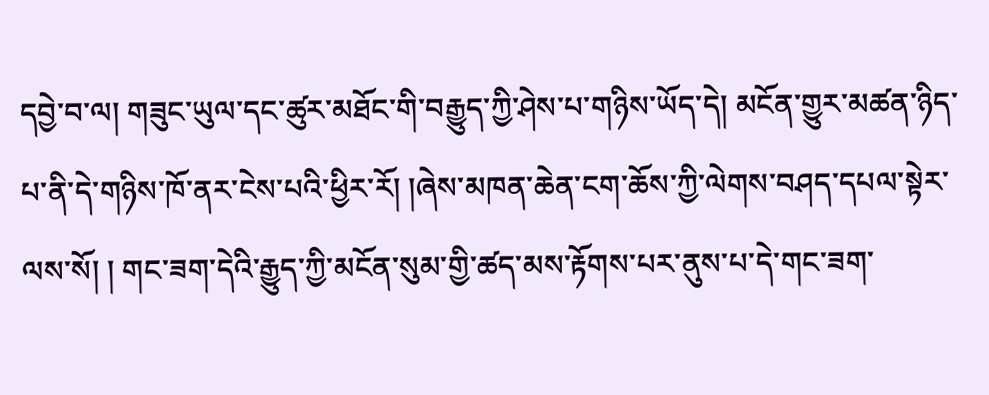དབྱེ་བ་ལ། གཟུང་ཡུལ་དང་ཚུར་མཐོང་གི་བརྒྱུད་ཀྱི་ཤེས་པ་གཉིས་ཡོད་དེ། མངོན་གྱུར་མཚན་ཉིད་པ་ནི་དེ་གཉིས་ཁོ་ནར་ངེས་པའི་ཕྱིར་རོ། །ཞེས་མཁན་ཆེན་ངག་ཆོས་ཀྱི་ལེགས་བཤད་དཔལ་སྟེར་ལས་སོ། ། གང་ཟག་དེའི་རྒྱུད་ཀྱི་མངོན་སུམ་གྱི་ཚད་མས་རྟོགས་པར་ནུས་པ་དེ་གང་ཟག་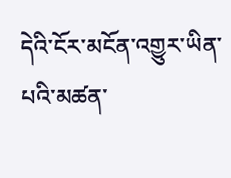དེའི་ངོར་མངོན་འགྱུར་ཡིན་པའི་མཚན་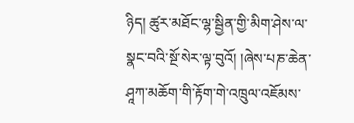ཉིད། ཚུར་མཐོང་ལྷ་སྦྱིན་གྱི་མིག་ཤེས་ལ་སྣང་བའི་སྔོ་སེར་ལྟ་བུའོ། །ཞེས་པཎ་ཆེན་ཤཱཀ་མཆོག་གི་རྟོག་གེ་འཁྲུལ་འཇོམས་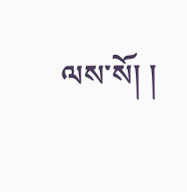ལས་སོ། །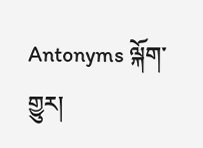Antonyms ལྐོག་གྱུར།